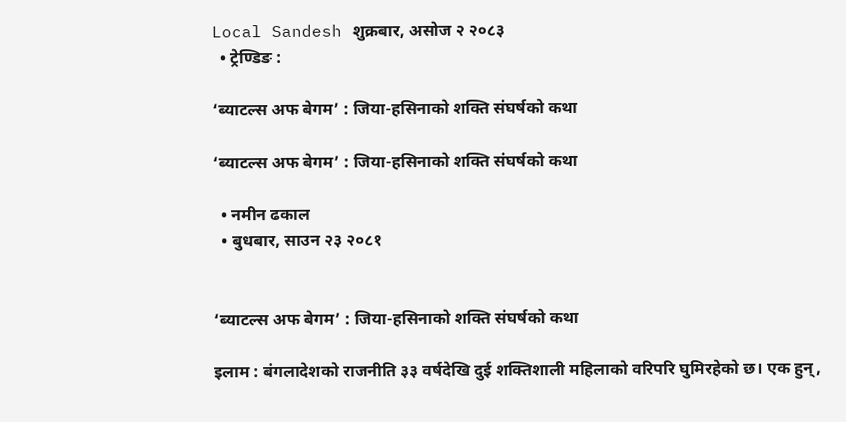Local Sandesh शुक्रबार, असोज २ २०८३
  • ट्रेण्डिङ :

‘ब्याटल्स अफ बेगम’ : जिया-हसिनाको शक्ति संघर्षको कथा

‘ब्याटल्स अफ बेगम’ : जिया-हसिनाको शक्ति संघर्षको कथा

  • नमीन ढकाल
  • बुधबार, साउन २३ २०८१


‘ब्याटल्स अफ बेगम’ : जिया-हसिनाको शक्ति संघर्षको कथा

इलाम : बंगलादेशको राजनीति ३३ वर्षदेखि दुई शक्तिशाली महिलाको वरिपरि घुमिरहेको छ। एक हुन्,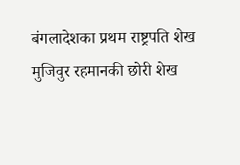बंगलादेशका प्रथम राष्ट्रपति शेख मुजिवुर रहमानकी छोरी शेख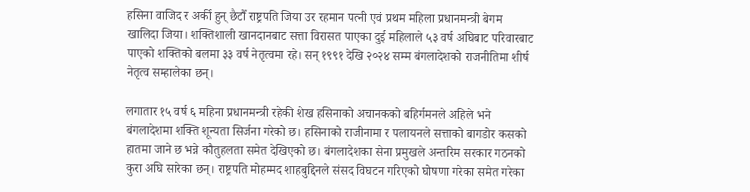हसिना वाजिद र अर्की हुन् छैटौँ राष्ट्रपति जिया उर रहमान पत्नी एवं प्रथम महिला प्रधानमन्त्री बेगम खालिदा जिया। शक्तिशाली खानदानबाट सत्ता विरासत पाएका दुई महिलाले ५३ वर्ष अघिबाट परिवारबाट पाएको शक्तिको बलमा ३३ वर्ष नेतृत्वमा रहे। सन् १९९१ देखि २०२४ सम्म बंगलादेशको राजनीतिमा शीर्ष नेतृत्व सम्हालेका छन्।

लगातार १५ वर्ष ६ महिना प्रधानमन्त्री रहेकी शेख हसिनाको अचानकको बहिर्गमनले अहिले भने बंगलादेशमा शक्ति शून्यता सिर्जना गरेको छ। हसिनाको राजीनामा र पलायनले सत्ताको बागडोर कसको हातमा जाने छ भन्ने कौतुहलता समेत देखिएको छ। बंगलादेशका सेना प्रमुखले अन्तरिम सरकार गठनको कुरा अघि सारेका छन्। राष्ट्रपति मोहम्मद शाहबुद्दिनले संसद विघटन गरिएको घोषणा गरेका समेत गरेका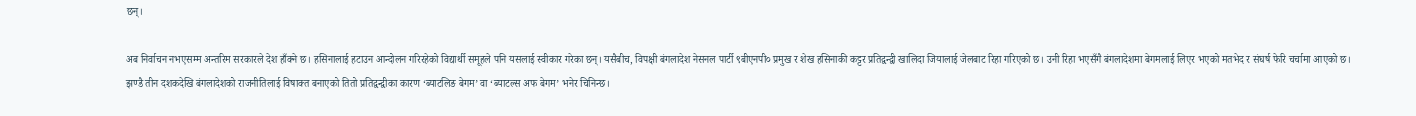छन्।

अब निर्वाचन नभएसम्म अन्तरिम सरकारले देश हाँक्ने छ। हसिनालाई हटाउन आन्दोलन गरिरहेको विद्यार्थी समूहले पनि यसलाई स्वीकार गरेका छन्। यसैबीच, विपक्षी बंगलादेश नेसनल पार्टी ९बीएनपी० प्रमुख र शेख हसिनाकी कट्टर प्रतिद्वन्द्वी खालिदा जियालाई जेलबाट रिहा गरिएको छ। उनी रिहा भएसँगै बंगलादेशमा बेगमलाई लिएर भएको मतभेद र संघर्ष फेरि चर्चामा आएको छ। झण्डै तीन दशकदेखि बंगलादेशको राजनीतिलाई विषाक्त बनाएको तितो प्रतिद्वन्द्वीका कारण ‘ब्याटलिङ बेगम’ वा ‘ब्याटल्स अफ बेगम’ भनेर चिनिन्छ।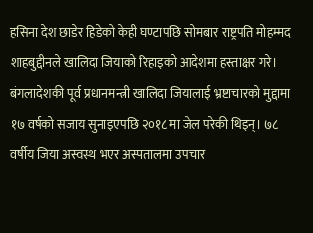हसिना देश छाडेर हिडेको केही घण्टापछि सोमबार राष्ट्रपति मोहम्मद शाहबुद्दीनले खालिदा जियाको रिहाइको आदेशमा हस्ताक्षर गरे। बंगलादेशकी पूर्व प्रधानमन्त्री खालिदा जियालाई भ्रष्टाचारको मुद्दामा १७ वर्षको सजाय सुनाइएपछि २०१८ मा जेल परेकी थिइन्। ७८ वर्षीय जिया अस्वस्थ भएर अस्पतालमा उपचार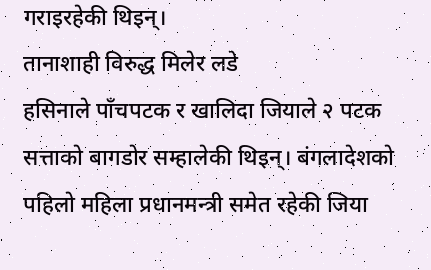गराइरहेकी थिइन्।
तानाशाही विरुद्ध मिलेर लडे
हसिनाले पाँचपटक र खालिदा जियाले २ पटक सत्ताको बागडोर सम्हालेकी थिइन्। बंगलादेशको पहिलो महिला प्रधानमन्त्री समेत रहेकी जिया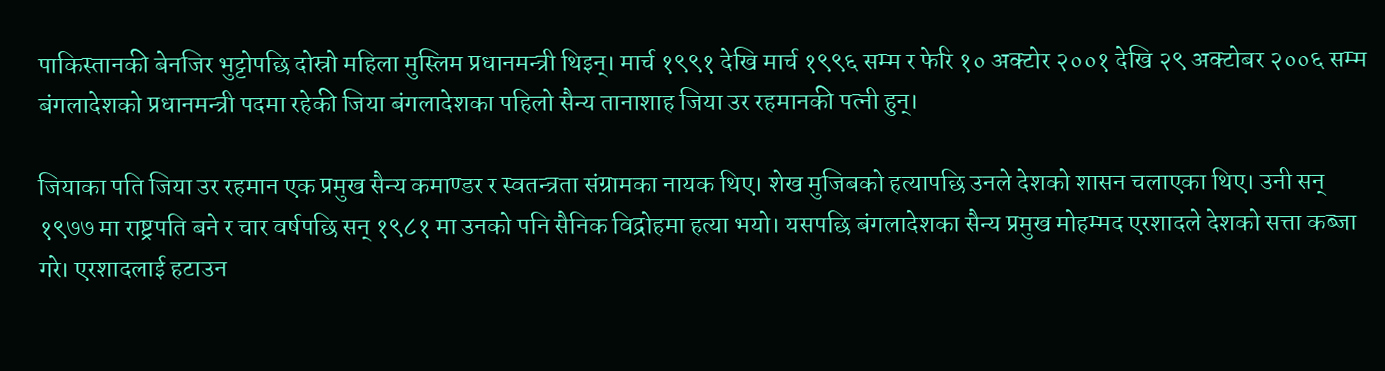पाकिस्तानकी बेनजिर भुट्टोपछि दोस्रो महिला मुस्लिम प्रधानमन्त्री थिइन्। मार्च १९९१ देखि मार्च १९९६ सम्म र फेरि १० अक्टोर २००१ देखि २९ अक्टोबर २००६ सम्म बंगलादेशको प्रधानमन्त्री पदमा रहेकी जिया बंगलादेशका पहिलो सैन्य तानाशाह जिया उर रहमानकी पत्नी हुन्।

जियाका पति जिया उर रहमान एक प्रमुख सैन्य कमाण्डर र स्वतन्त्रता संग्रामका नायक थिए। शेख मुजिबको हत्यापछि उनले देशको शासन चलाएका थिए। उनी सन् १९७७ मा राष्ट्रपति बने र चार वर्षपछि सन् १९८१ मा उनको पनि सैनिक विद्रोहमा हत्या भयो। यसपछि बंगलादेशका सैन्य प्रमुख मोहम्मद एरशादले देशको सत्ता कब्जा गरे। एरशादलाई हटाउन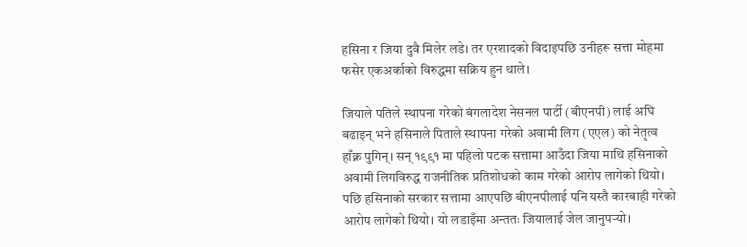हसिना र जिया दुवै मिलेर लडे। तर एरशादको विदाइपछि उनीहरू सत्ता मोहमा फसेर एकअर्काको विरुद्धमा सक्रिय हुन थाले।

जियाले पतिले स्थापना गरेको बंगलादेश नेसनल पार्टी (बीएनपी) लाई अघि बढाइन् भने हसिनाले पिताले स्थापना गरेको अवामी लिग (एएल) को नेतृत्व हाँक्न पुगिन्। सन् १९९१ मा पहिलो पटक सत्तामा आउँदा जिया माथि हसिनाको अवामी लिगविरुद्ध राजनीतिक प्रतिशोधको काम गरेको आरोप लागेको थियो। पछि हसिनाको सरकार सत्तामा आएपछि बीएनपीलाई पनि यस्तै कारबाही गरेको आरोप लागेको थियो। यो लडाइँमा अन्ततः जियालाई जेल जानुपर्‍यो।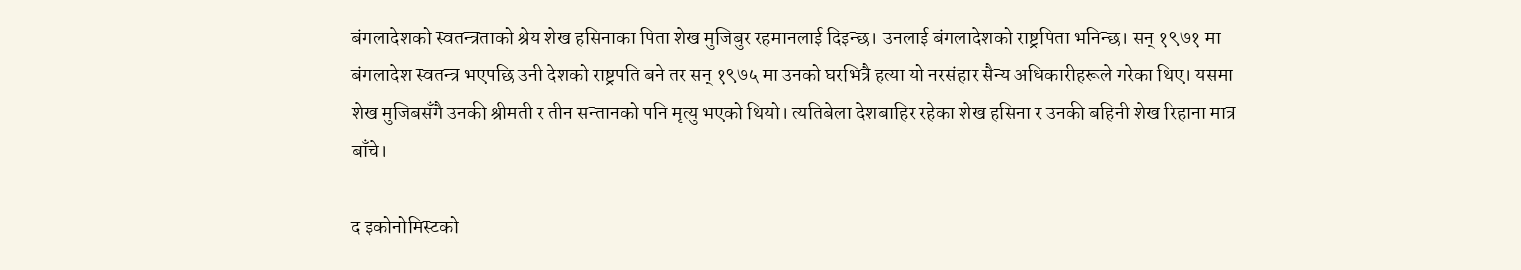बंगलादेशको स्वतन्त्रताको श्रेय शेख हसिनाका पिता शेख मुजिबुर रहमानलाई दिइन्छ। उनलाई बंगलादेशको राष्ट्रपिता भनिन्छ। सन् १९७१ मा बंगलादेश स्वतन्त्र भएपछि उनी देशको राष्ट्रपति बने तर सन् १९७५ मा उनको घरभित्रै हत्या यो नरसंहार सैन्य अधिकारीहरूले गरेका थिए। यसमा शेख मुजिबसँगै उनकी श्रीमती र तीन सन्तानको पनि मृत्यु भएको थियो। त्यतिबेला देशबाहिर रहेका शेख हसिना र उनकी बहिनी शेख रिहाना मात्र बाँचे।

द इकोनोमिस्टको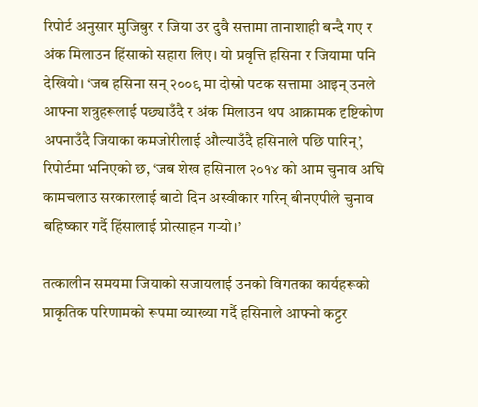रिपोर्ट अनुसार मुजिबुर र जिया उर दुवै सत्तामा तानाशाही बन्दै गए र अंक मिलाउन हिंसाको सहारा लिए। यो प्रवृत्ति हसिना र जियामा पनि देखियो। ‘जब हसिना सन् २००९ मा दोस्रो पटक सत्तामा आइन् उनले आफ्ना शत्रुहरूलाई पछ्याउँदै र अंक मिलाउन थप आक्रामक दृष्टिकोण अपनाउँदै जियाका कमजोरीलाई औल्याउँदै हसिनाले पछि पारिन्’, रिपोर्टमा भनिएको छ, ‘जब शेख हसिनाल २०१४ को आम चुनाव अघि कामचलाउ सरकारलाई बाटो दिन अस्वीकार गरिन् बीनएपीले चुनाव बहिष्कार गर्दै हिंसालाई प्रोत्साहन गर्‍यो।’

तत्कालीन समयमा जियाको सजायलाई उनको विगतका कार्यहरूको प्राकृतिक परिणामको रूपमा व्याख्या गर्दै हसिनाले आफ्नो कट्टर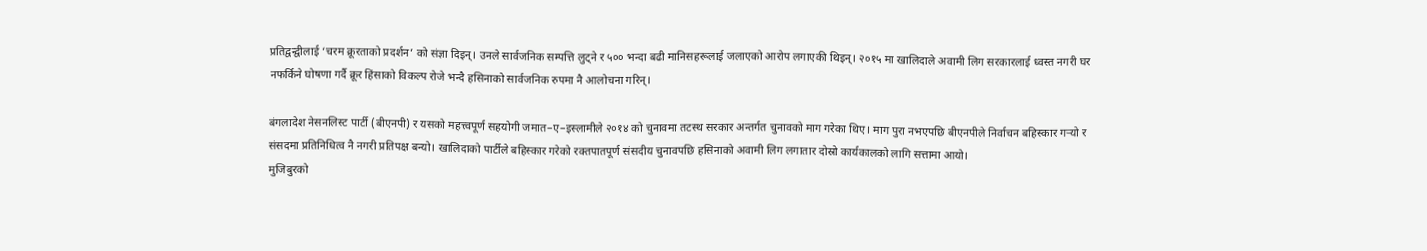प्रतिद्वन्द्वीलाई ‘चरम क्रूरताको प्रदर्शन’ को संज्ञा दिइन्। उनले सार्वजनिक सम्पत्ति लुट्ने र ५०० भन्दा बढी मानिसहरूलाई जलाएको आरोप लगाएकी थिइन्। २०१५ मा खालिदाले अवामी लिग सरकारलाई ध्वस्त नगरी घर नफर्किने घोषणा गर्दै क्रूर हिंसाको विकल्प रोजे भन्दै हसिनाको सार्वजनिक रुपमा नै आलोचना गरिन्।

बंगलादेश नेसनलिस्ट पार्टी (बीएनपी) र यसको महत्त्वपूर्ण सहयोगी जमात–ए–इस्लामीले २०१४ को चुनावमा तटस्थ सरकार अन्तर्गत चुनावको माग गरेका थिए। माग पुरा नभएपछि बीएनपीले निर्वाचन बहिस्कार गर्‍यो र संसदमा प्रतिनिधित्व नै नगरी प्रतिपक्ष बन्यो। खालिदाको पार्टीले बहिस्कार गरेको रक्तपातपूर्ण संसदीय चुनावपछि हसिनाको अवामी लिग लगातार दोस्रो कार्यकालको लागि सत्तामा आयो।
मुजिबुरको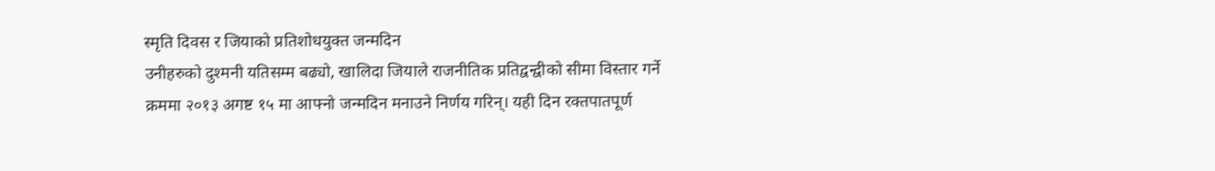स्मृति दिवस र जियाको प्रतिशोधयुक्त जन्मदिन
उनीहरुको दुश्मनी यतिसम्म बढ्यो, खालिदा जियाले राजनीतिक प्रतिद्वन्द्वीको सीमा विस्तार गर्ने क्रममा २०१३ अगष्ट १५ मा आफ्नो जन्मदिन मनाउने निर्णय गरिन्। यही दिन रक्तपातपूर्ण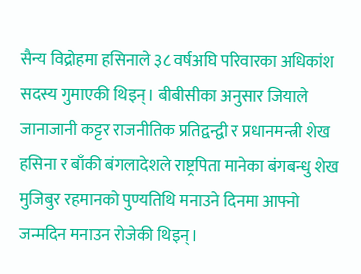सैन्य विद्रोहमा हसिनाले ३८ वर्षअघि परिवारका अधिकांश सदस्य गुमाएकी थिइन्। बीबीसीका अनुसार जियाले जानाजानी कट्टर राजनीतिक प्रतिद्वन्द्वी र प्रधानमन्त्री शेख हसिना र बाँकी बंगलादेशले राष्ट्रपिता मानेका बंगबन्धु शेख मुजिबुर रहमानको पुण्यतिथि मनाउने दिनमा आफ्नो जन्मदिन मनाउन रोजेकी थिइन्।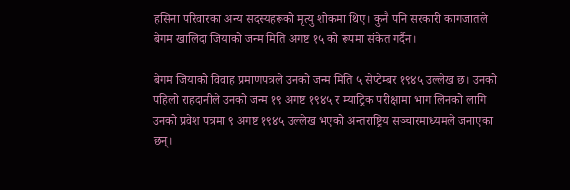हसिना परिवारका अन्य सदस्यहरूको मृत्यु शोकमा थिए। कुनै पनि सरकारी कागजातले बेगम खालिदा जियाको जन्म मिति अगष्ट १५ को रूपमा संकेत गर्दैन।

बेगम जियाको विवाह प्रमाणपत्रले उनको जन्म मिति ५ सेप्टेम्बर १९४५ उल्लेख छ। उनको पहिलो राहदानीले उनको जन्म १९ अगष्ट १९४५ र म्याट्रिक परीक्षामा भाग लिनको लागि उनको प्रवेश पत्रमा ९ अगष्ट १९४५ उल्लेख भएको अन्तराष्ट्रिय सञ्चारमाध्यमले जनाएका छन्।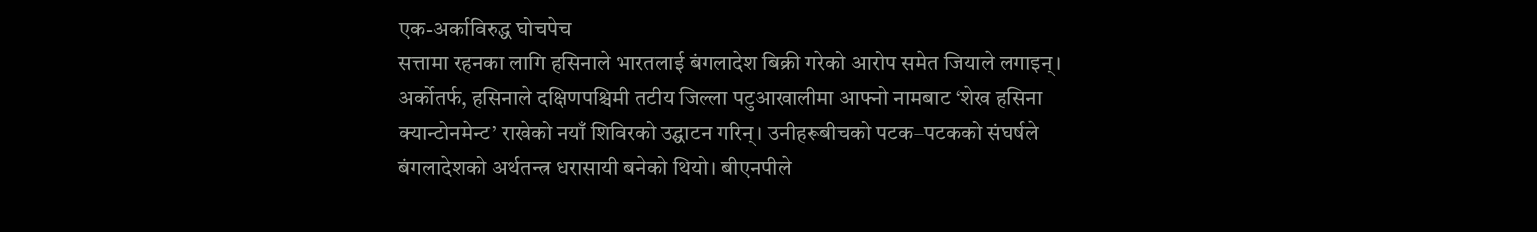एक-अर्काविरुद्ध घोचपेच
सत्तामा रहनका लागि हसिनाले भारतलाई बंगलादेश बिक्री गरेको आरोप समेत जियाले लगाइन्। अर्कोतर्फ, हसिनाले दक्षिणपश्चिमी तटीय जिल्ला पटुआखालीमा आफ्नो नामबाट ‘शेख हसिना क्यान्टोनमेन्ट’ राखेको नयाँ शिविरको उद्घाटन गरिन्। उनीहरूबीचको पटक–पटकको संघर्षले बंगलादेशको अर्थतन्त्र धरासायी बनेको थियो। बीएनपीले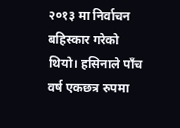२०१३ मा निर्वाचन बहिस्कार गरेको थियो। हसिनाले पाँच वर्ष एकछत्र रुपमा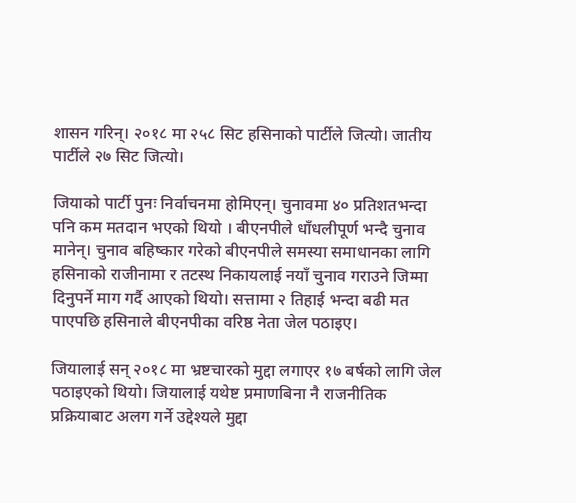शासन गरिन्। २०१८ मा २५८ सिट हसिनाको पार्टीले जित्यो। जातीय पार्टीले २७ सिट जित्यो।

जियाको पार्टी पुनः निर्वाचनमा होमिएन्। चुनावमा ४० प्रतिशतभन्दा पनि कम मतदान भएको थियो । बीएनपीले धाँधलीपूर्ण भन्दै चुनाव मानेन्। चुनाव बहिष्कार गरेको बीएनपीले समस्या समाधानका लागि हसिनाको राजीनामा र तटस्थ निकायलाई नयाँ चुनाव गराउने जिम्मा दिनुपर्ने माग गर्दै आएको थियो। सत्तामा २ तिहाई भन्दा बढी मत पाएपछि हसिनाले बीएनपीका वरिष्ठ नेता जेल पठाइए।

जियालाई सन् २०१८ मा भ्रष्टचारको मुद्दा लगाएर १७ बर्षको लागि जेल पठाइएको थियो। जियालाई यथेष्ट प्रमाणबिना नै राजनीतिक प्रक्रियाबाट अलग गर्ने उद्देश्यले मुद्दा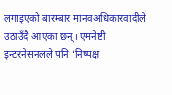लगाइएको बारम्बार मानवअधिकारवादीले उठाउँदै आएका छन्। एमनेष्टी इन्टरनेसनलले पनि ‘निष्पक्ष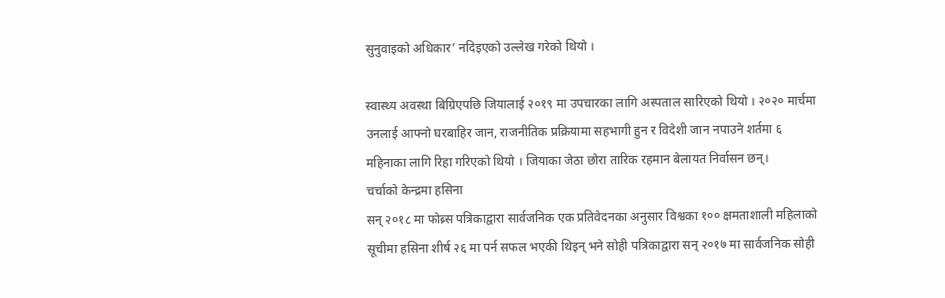सुनुवाइको अधिकार’ नदिइएको उल्लेख गरेको थियो ।

स्वास्थ्य अवस्था बिग्रिएपछि जियालाई २०१९ मा उपचारका लागि अस्पताल सारिएको थियो । २०२० मार्चमा उनलाई आफ्नो घरबाहिर जान, राजनीतिक प्रक्रियामा सहभागी हुन र विदेशी जान नपाउने शर्तमा ६ महिनाका लागि रिहा गरिएको थियो । जियाका जेठा छोरा तारिक रहमान बेलायत निर्वासन छन्।
चर्चाको केन्द्रमा हसिना
सन् २०१८ मा फोब्र्स पत्रिकाद्वारा सार्वजनिक एक प्रतिवेदनका अनुसार विश्वका १०० क्षमताशाली महिलाको सूचीमा हसिना शीर्ष २६ मा पर्न सफल भएकी थिइन् भने सोही पत्रिकाद्वारा सन् २०१७ मा सार्वजनिक सोही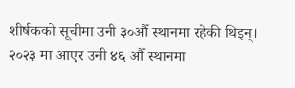शीर्षकको सूचीमा उनी ३०औँ स्थानमा रहेकी थिइन्। २०२३ मा आएर उनी ४६ औँ स्थानमा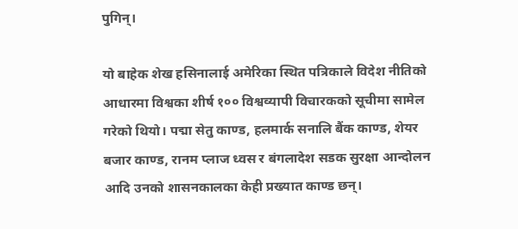पुगिन्।

यो बाहेक शेख हसिनालाई अमेरिका स्थित पत्रिकाले विदेश नीतिको आधारमा विश्वका शीर्ष १०० विश्वव्यापी विचारकको सूचीमा सामेल गरेको थियो। पद्मा सेतु काण्ड, हलमार्क सनालि बैंक काण्ड, शेयर बजार काण्ड, रानम प्लाज ध्वस र बंगलादेश सडक सुरक्षा आन्दोलन आदि उनको शासनकालका केही प्रख्यात काण्ड छन्।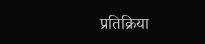प्रतिक्रिया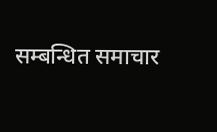सम्बन्धित समाचार